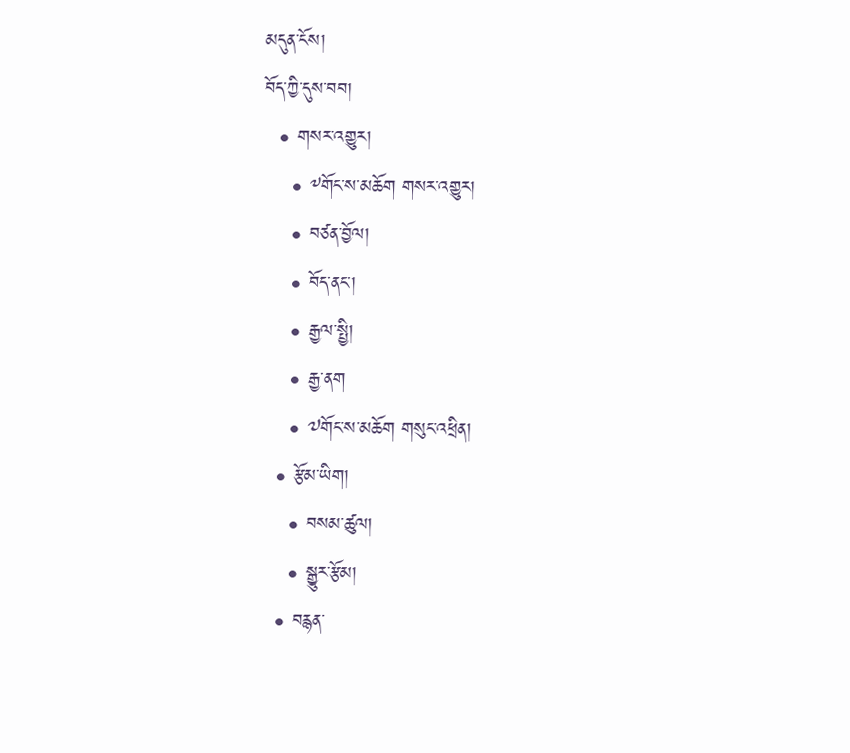མདུན་ངོས།
བོད་ཀྱི་དུས་བབ།
  • གསར་འགྱུར།
    • ༸གོང་ས་མཆོག གསར་འགྱུར།
    • བཙན་བྱོལ།
    • བོད་ནང་།
    • རྒྱལ་སྤྱི།
    • རྒྱ་ནག
    • ༧གོང་ས་མཆོག གསུང་འཕྲིན།
  • རྩོམ་ཡིག།
    • བསམ་ཚུལ།
    • སྒྱུར་རྩོམ།
  • བརྙན་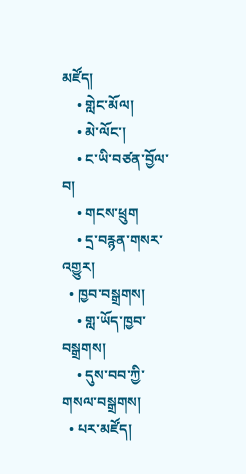མཛོད།
    • གླེང་མོལ།
    • མེ་ལོང་།
    • ང་ཡི་བཙན་བྱོལ་བ།
    • གངས་ཕྲུག
    • དྲ་བརྙན་གསར་འགྱུར།
  • ཁྱབ་བསྒྲགས།
    • གླ་ཡོད་ཁྱབ་བསྒྲགས།
    • དུས་བབ་ཀྱི་གསལ་བསྒྲགས།
  • པར་མཛོད།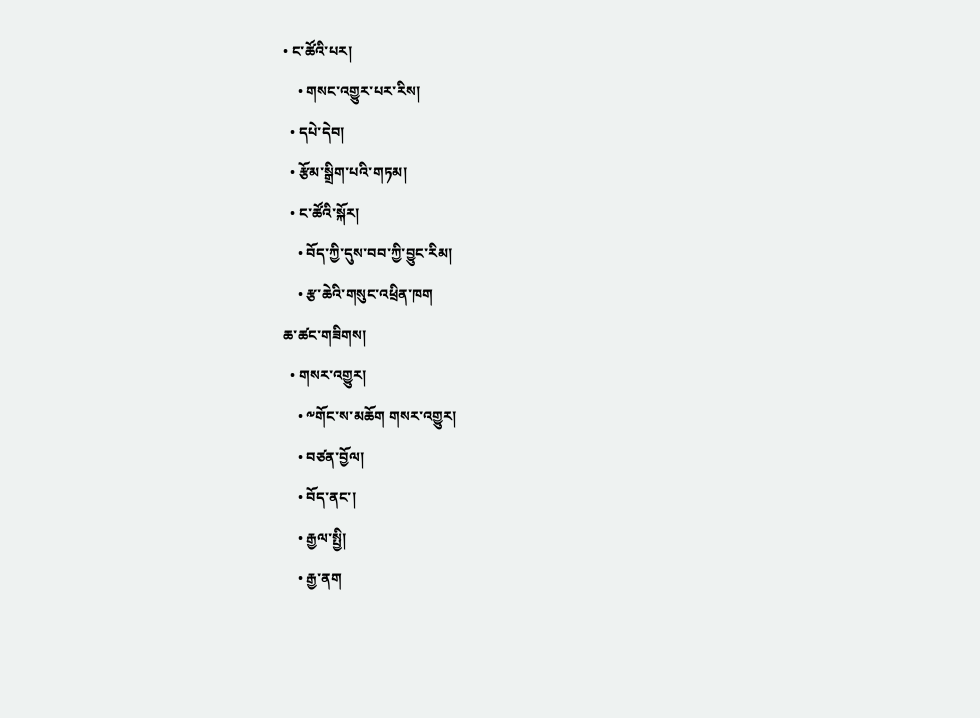• ང་ཚོའི་པར།
    • གསང་འགྱུར་པར་རིས།
  • དཔེ་དེབ།
  • རྩོམ་སྒྲིག་པའི་གཏམ།
  • ང་ཚོའི་སྐོར།
    • བོད་ཀྱི་དུས་བབ་ཀྱི་བྱུང་རིམ།
    • རྩ་ཆེའི་གསུང་འཕྲིན་ཁག
ཆ་ཚང་གཟིགས།
  • གསར་འགྱུར།
    • ༸གོང་ས་མཆོག གསར་འགྱུར།
    • བཙན་བྱོལ།
    • བོད་ནང་།
    • རྒྱལ་སྤྱི།
    • རྒྱ་ནག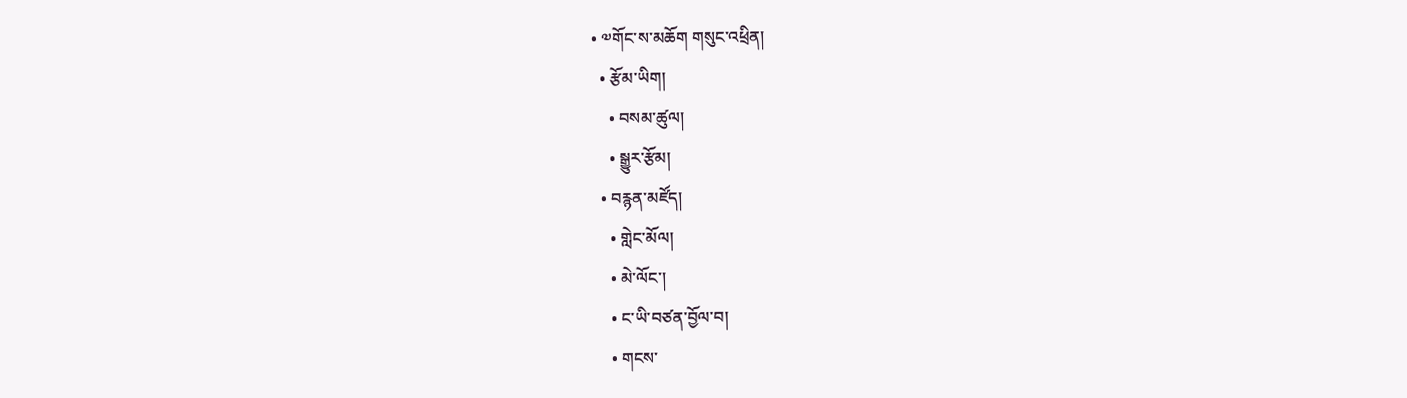• ༧གོང་ས་མཆོག གསུང་འཕྲིན།
  • རྩོམ་ཡིག།
    • བསམ་ཚུལ།
    • སྒྱུར་རྩོམ།
  • བརྙན་མཛོད།
    • གླེང་མོལ།
    • མེ་ལོང་།
    • ང་ཡི་བཙན་བྱོལ་བ།
    • གངས་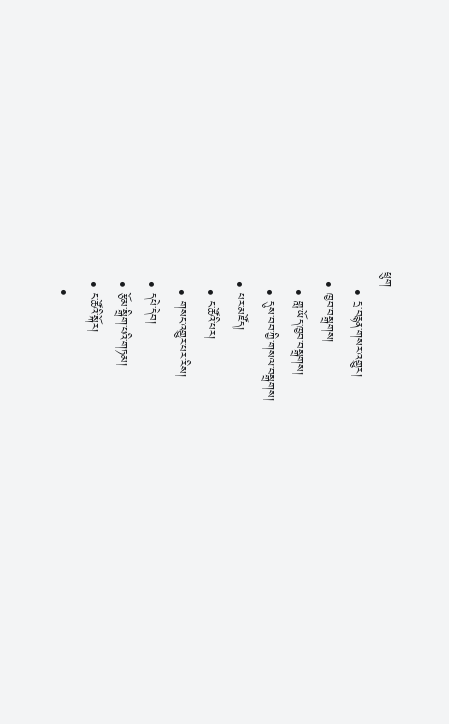ཕྲུག
    • དྲ་བརྙན་གསར་འགྱུར།
  • ཁྱབ་བསྒྲགས།
    • གླ་ཡོད་ཁྱབ་བསྒྲགས།
    • དུས་བབ་ཀྱི་གསལ་བསྒྲགས།
  • པར་མཛོད།
    • ང་ཚོའི་པར།
    • གསང་འགྱུར་པར་རིས།
  • དཔེ་དེབ།
  • རྩོམ་སྒྲིག་པའི་གཏམ།
  • ང་ཚོའི་སྐོར།
    •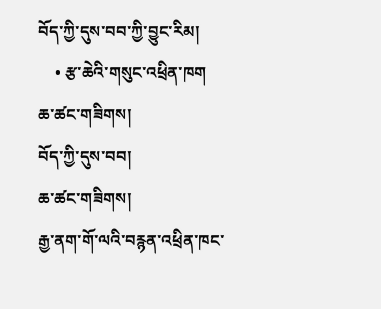བོད་ཀྱི་དུས་བབ་ཀྱི་བྱུང་རིམ།
    • རྩ་ཆེའི་གསུང་འཕྲིན་ཁག
ཆ་ཚང་གཟིགས།
བོད་ཀྱི་དུས་བབ།
ཆ་ཚང་གཟིགས།
རྒྱ་ནག་གོ་ལའི་བརྙན་འཕྲིན་ཁང་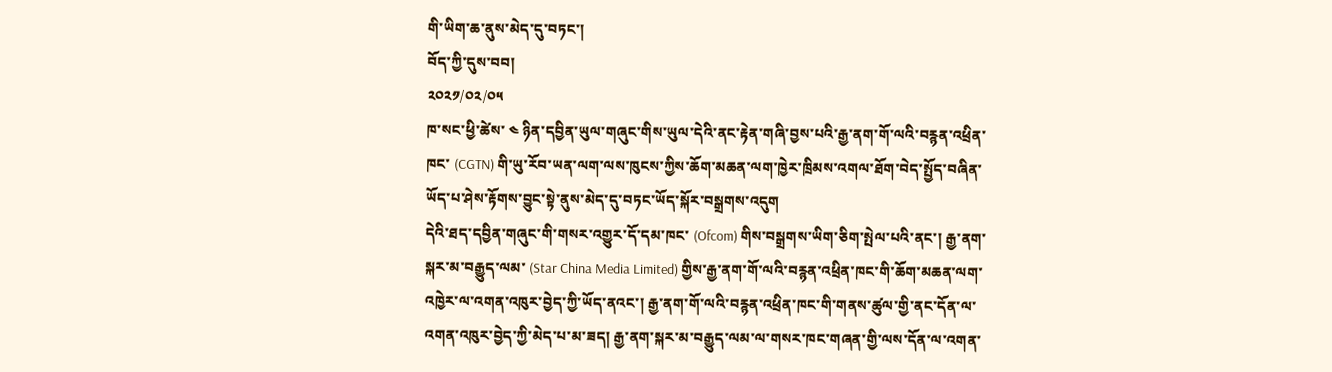གི་ཡིག་ཆ་ནུས་མེད་དུ་བཏང་།
བོད་ཀྱི་དུས་བབ།
༢༠༢༡/༠༢/༠༥
ཁ་སང་ཕྱི་ཚེས་ ༤ ཉིན་དབྱིན་ཡུལ་གཞུང་གིས་ཡུལ་དེའི་ནང་རྟེན་གཞི་བྱས་པའི་རྒྱ་ནག་གོ་ལའི་བརྙན་འཕྲིན་ཁང་ (CGTN) གི་ཡུ་རོབ་ཡན་ལག་ལས་ཁུངས་ཀྱིས་ཆོག་མཆན་ལག་ཁྱེར་ཁྲིམས་འགལ་ཐོག་བེད་སྤྱོད་བཞིན་ཡོད་པ་ཤེས་རྟོགས་བྱུང་སྟེ་ནུས་མེད་དུ་བཏང་ཡོད་སྐོར་བསྒྲགས་འདུག
དེའི་ཐད་དབྱིན་གཞུང་གི་གསར་འགྱུར་དོ་དམ་ཁང་ (Ofcom) གིས་བསྒྲགས་ཡིག་ཅིག་སྤེལ་པའི་ནང་། རྒྱ་ནག་སྐར་མ་བརྒྱུད་ལམ་ (Star China Media Limited) གྱིས་རྒྱ་ནག་གོ་ལའི་བརྙན་འཕྲིན་ཁང་གི་ཆོག་མཆན་ལག་འཁྱེར་ལ་འགན་འཁུར་བྱེད་ཀྱི་ཡོད་ནའང་། རྒྱ་ནག་གོ་ལའི་བརྙན་འཕྲིན་ཁང་གི་གནས་ཚུལ་གྱི་ནང་དོན་ལ་འགན་འཁུར་བྱེད་ཀྱི་མེད་པ་མ་ཟད། རྒྱ་ནག་སྐར་མ་བརྒྱུད་ལམ་ལ་གསར་ཁང་གཞན་གྱི་ལས་དོན་ལ་འགན་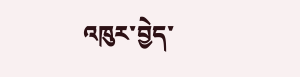འཁུར་བྱེད་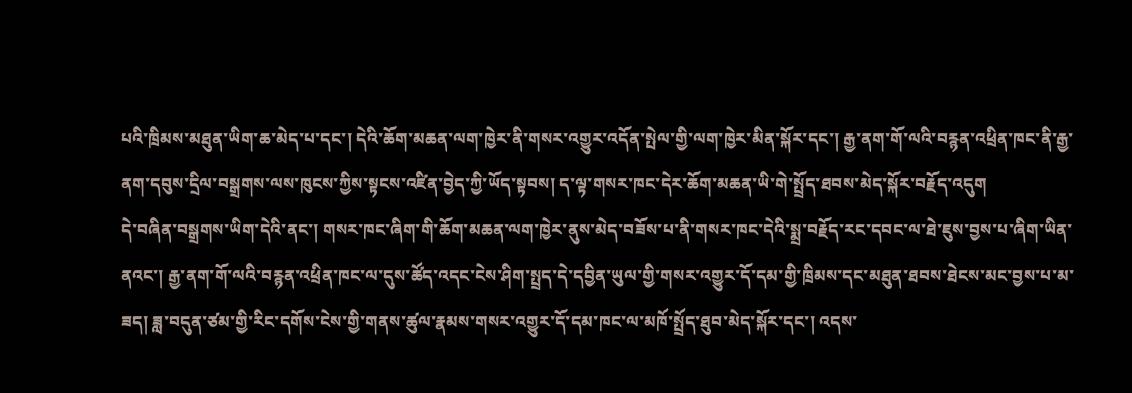པའི་ཁྲིམས་མཐུན་ཡིག་ཆ་མེད་པ་དང་། དེའི་ཆོག་མཆན་ལག་ཁྱེར་ནི་གསར་འགྱུར་འདོན་སྤེལ་གྱི་ལག་ཁྱེར་མིན་སྐོར་དང་། རྒྱ་ནག་གོ་ལའི་བརྙན་འཕྲིན་ཁང་ནི་རྒྱ་ནག་དབུས་དྲིལ་བསྒྲགས་ལས་ཁུངས་ཀྱིས་སྟངས་འཛིན་བྱེད་ཀྱི་ཡོད་སྟབས། ད་ལྟ་གསར་ཁང་དེར་ཆོག་མཆན་ཡི་གེ་སྤྲོད་ཐབས་མེད་སྐོར་བརྗོད་འདུག
དེ་བཞིན་བསྒྲགས་ཡིག་དེའི་ནང་། གསར་ཁང་ཞིག་གི་ཆོག་མཆན་ལག་ཁྱེར་ནུས་མེད་བཟོས་པ་ནི་གསར་ཁང་དེའི་སྨྲ་བརྗོད་རང་དབང་ལ་ཐེ་ཇུས་བྱས་པ་ཞིག་ཡིན་ནའང་། རྒྱ་ནག་གོ་ལའི་བརྙན་འཕྲིན་ཁང་ལ་དུས་ཚོད་འདང་ངེས་ཤིག་སྤྲད་དེ་དབྱིན་ཡུལ་གྱི་གསར་འགྱུར་དོ་དམ་གྱི་ཁྲིམས་དང་མཐུན་ཐབས་ཐེངས་མང་བྱས་པ་མ་ཟད། ཟླ་བདུན་ཙམ་གྱི་རིང་དགོས་ངེས་གྱི་གནས་ཚུལ་རྣམས་གསར་འགྱུར་དོ་དམ་ཁང་ལ་མཁོ་སྤྲོད་ཐུབ་མེད་སྐོར་དང་། འདས་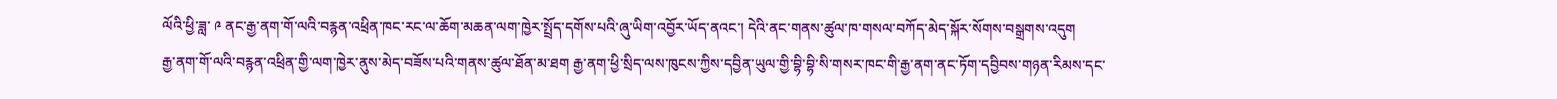ལོའི་ཕྱི་ཟླ་ ༩ ནང་རྒྱ་ནག་གོ་ལའི་བརྙན་འཕྲིན་ཁང་རང་ལ་ཆོག་མཆན་ལག་ཁྱེར་སྤྲོད་དགོས་པའི་ཞུ་ཡིག་འབྱོར་ཡོད་ནའང་། དེའི་ནང་གནས་ཚུལ་ཁ་གསལ་བཀོད་མེད་སྐོར་སོགས་བསྒྲགས་འདུག
རྒྱ་ནག་གོ་ལའི་བརྙན་འཕྲིན་གྱི་ལག་ཁྱེར་ནུས་མེད་བཟོས་པའི་གནས་ཚུལ་ཐོན་མ་ཐག རྒྱ་ནག་ཕྱི་སྲིད་ལས་ཁུངས་ཀྱིས་དབྱིན་ཡུལ་གྱི་བྷི་བྷི་སི་གསར་ཁང་གི་རྒྱ་ནག་ནང་ཏོག་དབྱིབས་གཉན་རིམས་དང་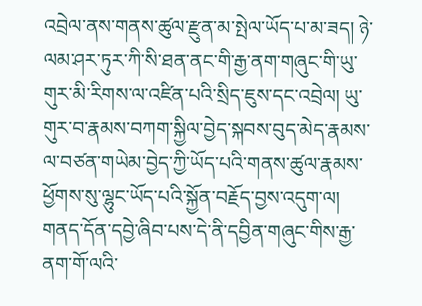འབྲེལ་ནས་གནས་ཚུལ་རྫུན་མ་སྤེལ་ཡོད་པ་མ་ཟད། ཉེ་ལམ་ཤར་ཏུར་ཀི་སི་ཐན་ནང་གི་རྒྱ་ནག་གཞུང་གི་ཡུ་གུར་མི་རིགས་ལ་འཛིན་པའི་སྲིད་ཇུས་དང་འབྲེལ། ཡུ་གུར་བ་རྣམས་བཀག་སྐྱིལ་བྱེད་སྐབས་བུད་མེད་རྣམས་ལ་བཙན་གཡེམ་བྱེད་ཀྱི་ཡོད་པའི་གནས་ཚུལ་རྣམས་ཕྱོགས་སུ་ལྷུང་ཡོད་པའི་སྐྱོན་བརྗོད་བྱས་འདུག་ལ། གནད་དོན་དབྱེ་ཞིབ་པས་དེ་ནི་དབྱིན་གཞུང་གིས་རྒྱ་ནག་གོ་ལའི་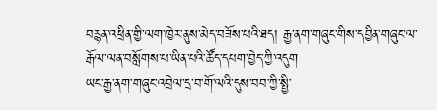བརྙན་འཕྲིན་གྱི་ལག་ཁྱེར་ནུས་མེད་བཟོས་པའི་ཐད། རྒྱ་ནག་གཞུང་གིས་དབྱིན་གཞུང་ལ་རྒོལ་ལན་བསློགས་པ་ཡིན་པའི་ཚོད་དཔག་བྱེད་ཀྱི་འདུག
ཡང་རྒྱ་ནག་གཞུང་འབྲེལ་དྲ་བ་གོ་ལའི་དུས་བབ་ཀྱི་སྤྱི་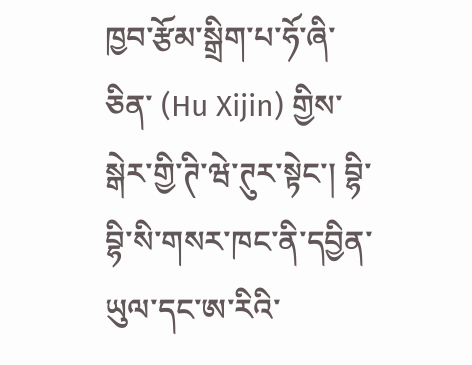ཁྱབ་རྩོམ་སྒྲིག་པ་ཧོ་ཞི་ཅིན་ (Hu Xijin) གྱིས་སྒེར་གྱི་ཊི་ཝེ་ཊུར་སྟེང་། བྷི་བྷི་སི་གསར་ཁང་ནི་དབྱིན་ཡུལ་དང་ཨ་རིའི་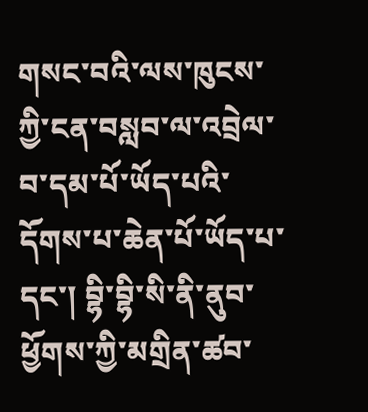གསང་བའི་ལས་ཁུངས་ཀྱི་ངན་བསླབ་ལ་འབྲེལ་བ་དམ་པོ་ཡོད་པའི་དོགས་པ་ཆེན་པོ་ཡོད་པ་དང་། བྷི་བྷི་སི་ནི་ནུབ་ཕྱོགས་ཀྱི་མགྲིན་ཚབ་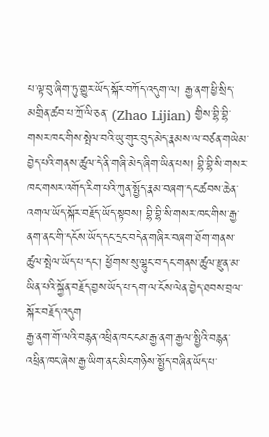པ་ལྟ་བུ་ཞིག་ཏུ་གྱུར་ཡོད་སྐོར་བཀོད་འདུག་ལ། རྒྱ་ནག་ཕྱི་སྲིད་མགྲིན་ཚབ་པ་ཀྲོ་ལི་ཅན་ (Zhao Lijian) གྱིས་བྷི་བྷི་གསར་ཁང་གིས་སྤེལ་བའི་ཡུ་གུར་བུད་མེད་རྣམས་ལ་བཙན་གཡེམ་བྱེད་པའི་གནས་ཚུལ་དེ་ནི་གཞི་མེད་ཞིག་ཡིན་པས། བྷི་བྷི་སི་གསར་ཁང་གསར་འགོད་རིག་པའི་ཀུན་སྤྱོད་རྣམ་བཞག་དང་ཚབས་ཆེན་འགལ་ཡོད་སྐོར་བརྗོད་ཡོད་སྟབས། བྷི་བྷི་སི་གསར་ཁང་གིས་རྒྱ་ནག་ནང་གི་དངོས་ཡོད་དང་དྲང་བདེན་གཞིར་བཞག་ཐོག་གནས་ཚུལ་སྤེལ་ཡོད་པ་དང་། ཕྱོགས་སུ་ལྷུང་བ་དང་གནས་ཚུལ་རྫུན་མ་ཡིན་པའི་སྐྱོན་བརྗོད་བྱས་ཡོད་པ་དག་ལ་ངོས་ལེན་བྱེད་ཐབས་བྲལ་སྐོར་བརྗོད་འདུག
རྒྱ་ནག་གོ་ལའི་བརྙན་འཕྲིན་ཁང་ངམ་རྒྱ་ནག་རྒྱལ་སྤྱིའི་བརྙན་འཕྲིན་ཁང་ཞེས་རྒྱ་ཡིག་ནང་མིང་གཉིས་སྤྱོད་བཞིན་ཡོད་པ་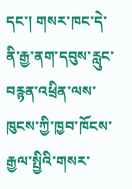དང་། གསར་ཁང་དེ་ནི་རྒྱ་ནག་དབུས་རླུང་བརྙན་འཕྲིན་ལས་ཁུངས་ཀྱི་ཁྱབ་ཁོངས་རྒྱལ་སྤྱིའི་གསར་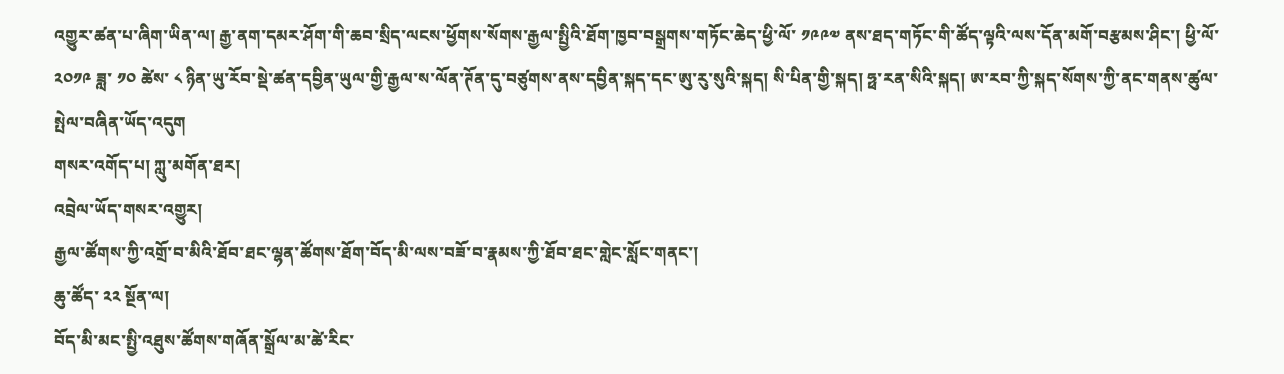འགྱུར་ཚན་པ་ཞིག་ཡིན་ལ། རྒྱ་ནག་དམར་ཤོག་གི་ཆབ་སྲིད་ལངས་ཕྱོགས་སོགས་རྒྱལ་སྤྱིའི་ཐོག་ཁྱབ་བསྒྲགས་གཏོང་ཆེད་ཕྱི་ལོ་ ༡༩༩༧ ནས་ཐད་གཏོང་གི་ཚོད་ལྟའི་ལས་དོན་མགོ་བརྩམས་ཤིང་། ཕྱི་ལོ་ ༢༠༡༩ ཟླ་ ༡༠ ཚེས་ ༨ ཉིན་ཡུ་རོབ་སྡེ་ཚན་དབྱིན་ཡུལ་གྱི་རྒྱལ་ས་ལོན་ཊོན་དུ་བཙུགས་ནས་དབྱིན་སྐད་དང་ཨུ་རུ་སུའི་སྐད། སི་པིན་གྱི་སྐད། ཧྥ་རན་སིའི་སྐད། ཨ་རབ་ཀྱི་སྐད་སོགས་ཀྱི་ནང་གནས་ཚུལ་སྤེལ་བཞིན་ཡོད་འདུག
གསར་འགོད་པ། ཀླུ་མགོན་ཐར།
འབྲེལ་ཡོད་གསར་འགྱུར།
རྒྱལ་ཚོགས་ཀྱི་འགྲོ་བ་མིའི་ཐོབ་ཐང་ལྷན་ཚོགས་ཐོག་བོད་མི་ལས་བཟོ་བ་རྣམས་ཀྱི་ཐོབ་ཐང་གླེང་སློང་གནང་།
ཆུ་ཚོད་ ༢༢ སྔོན་ལ།
བོད་མི་མང་སྤྱི་འཐུས་ཚོགས་གཞོན་སྒྲོལ་མ་ཚེ་རིང་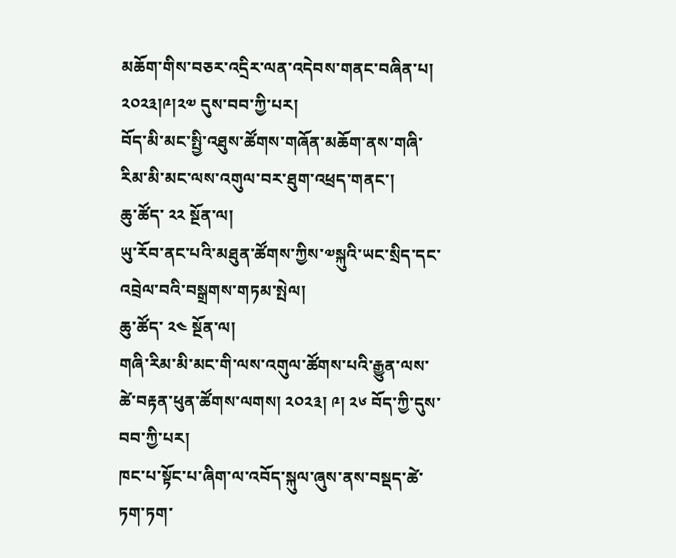མཆོག་གིས་བཅར་འདྲིར་ལན་འདེབས་གནང་བཞིན་པ། ༢༠༢༣།༩།༢༧ དུས་བབ་ཀྱི་པར།
བོད་མི་མང་སྤྱི་འཐུས་ཚོགས་གཞོན་མཆོག་ནས་གཞི་རིམ་མི་མང་ལས་འགུལ་བར་ཐུག་འཕྲད་གནང་།
ཆུ་ཚོད་ ༢༢ སྔོན་ལ།
ཡུ་རོབ་ནང་པའི་མཐུན་ཚོགས་ཀྱིས་༧སྐུའི་ཡང་སྲིད་དང་འབྲེལ་བའི་བསྒྲགས་གཏམ་སྤེལ།
ཆུ་ཚོད་ ༢༤ སྔོན་ལ།
གཞི་རིམ་མི་མང་གི་ལས་འགུལ་ཚོགས་པའི་རྒྱུན་ལས་ཚེ་བརྟན་ཕུན་ཚོགས་ལགས། ༢༠༢༣། ༩། ༢༦ བོད་ཀྱི་དུས་བབ་ཀྱི་པར།
ཁང་པ་སྟོང་པ་ཞིག་ལ་འབོད་སྐུལ་ཞུས་ནས་བསྡད་ཚེ་ཏག་ཏག་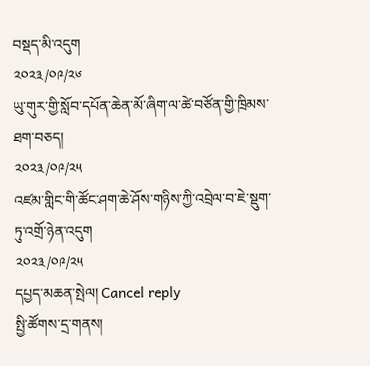བསྡད་མི་འདུག
༢༠༢༣/༠༩/༢༦
ཡུ་གུར་གྱི་སློབ་དཔོན་ཆེན་མོ་ཞིག་ལ་ཚེ་བཙོན་གྱི་ཁྲིམས་ཐག་བཅད།
༢༠༢༣/༠༩/༢༥
འཛམ་གླིང་གི་ཚོང་ཤག་ཆེ་ཤོས་གཉིས་ཀྱི་འབྲེལ་བ་ཇེ་སྡུག་ཏུ་འགྲོ་ཉེན་འདུག
༢༠༢༣/༠༩/༢༥
དཔྱད་མཆན་སྤེལ། Cancel reply
སྤྱི་ཚོགས་དྲ་གནས།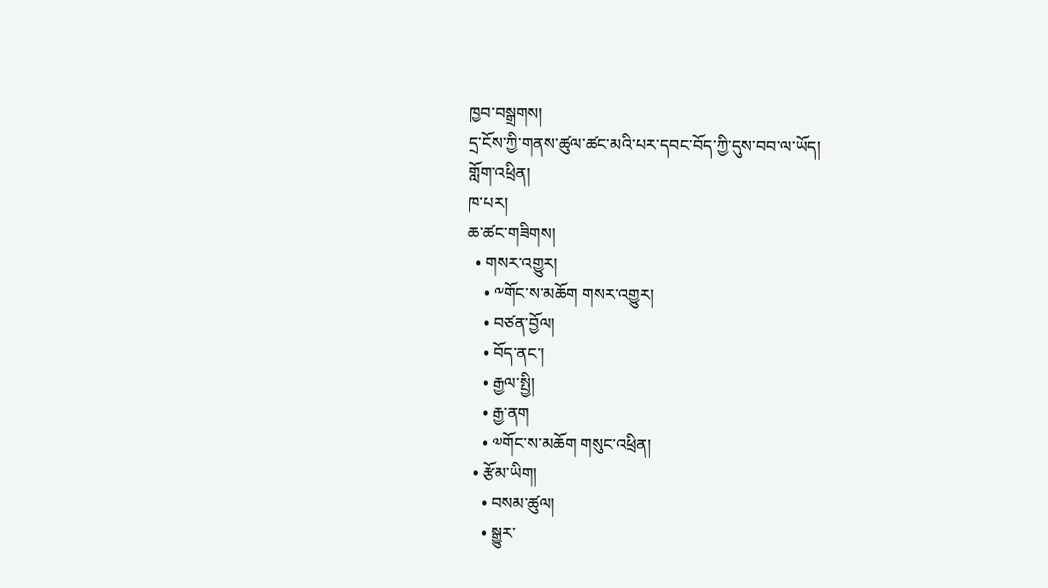ཁྱབ་བསྒྲགས།
དྲ་ངོས་ཀྱི་གནས་ཚུལ་ཚང་མའི་པར་དབང་བོད་ཀྱི་དུས་བབ་ལ་ཡོད།
གློག་འཕྲིན།
ཁ་པར།
ཆ་ཚང་གཟིགས།
  • གསར་འགྱུར།
    • ༸གོང་ས་མཆོག གསར་འགྱུར།
    • བཙན་བྱོལ།
    • བོད་ནང་།
    • རྒྱལ་སྤྱི།
    • རྒྱ་ནག
    • ༧གོང་ས་མཆོག གསུང་འཕྲིན།
  • རྩོམ་ཡིག།
    • བསམ་ཚུལ།
    • སྒྱུར་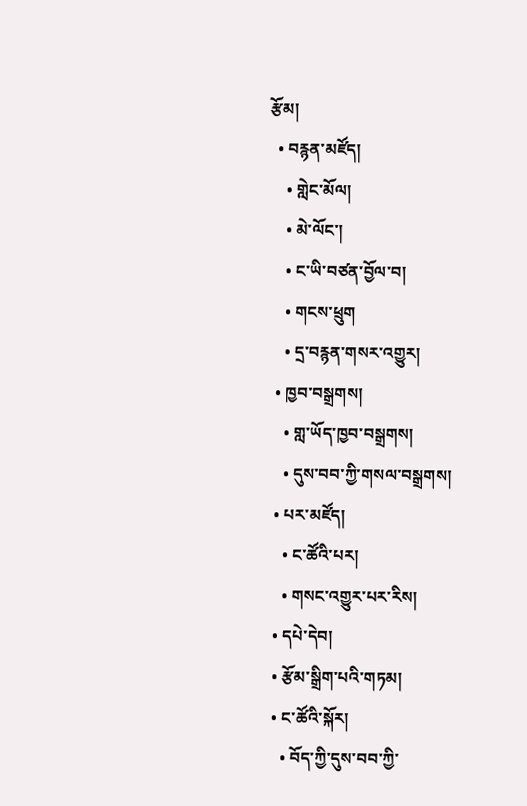རྩོམ།
  • བརྙན་མཛོད།
    • གླེང་མོལ།
    • མེ་ལོང་།
    • ང་ཡི་བཙན་བྱོལ་བ།
    • གངས་ཕྲུག
    • དྲ་བརྙན་གསར་འགྱུར།
  • ཁྱབ་བསྒྲགས།
    • གླ་ཡོད་ཁྱབ་བསྒྲགས།
    • དུས་བབ་ཀྱི་གསལ་བསྒྲགས།
  • པར་མཛོད།
    • ང་ཚོའི་པར།
    • གསང་འགྱུར་པར་རིས།
  • དཔེ་དེབ།
  • རྩོམ་སྒྲིག་པའི་གཏམ།
  • ང་ཚོའི་སྐོར།
    • བོད་ཀྱི་དུས་བབ་ཀྱི་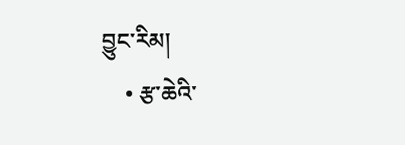བྱུང་རིམ།
    • རྩ་ཆེའི་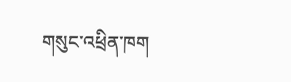གསུང་འཕྲིན་ཁག